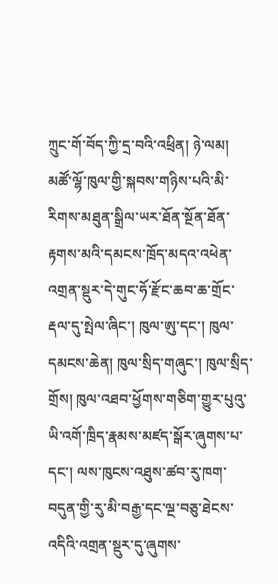ཀྲུང་གོ་བོད་ཀྱི་དྲ་བའི་འཕྲིན། ཉེ་ལམ། མཚོ་ལྷོ་ཁུལ་གྱི་སྐབས་གཉིས་པའི་མི་རིགས་མཐུན་སྒྲིལ་ཡར་ཐོན་སྔོན་ཐོན་རྟགས་མའི་དམངས་ཁྲོད་མདའ་འཕེན་འགྲན་སྡུར་དེ་གུང་ཧོ་རྫོང་ཆབ་ཆ་གྲོང་རྡལ་དུ་སྤེལ་ཞིང་། ཁུལ་ཨུ་དང་། ཁུལ་དམངས་ཆེན། ཁུལ་སྲིད་གཞུང་། ཁུལ་སྲིད་གྲོས། ཁུལ་འཐབ་ཕྱོགས་གཅིག་གྱུར་པུའུ་ཡི་འགོ་ཁྲིད་རྣམས་མཛད་སྒོར་ཞུགས་པ་དང་། ལས་ཁུངས་འཐུས་ཚབ་རུ་ཁག་བདུན་གྱི་རུ་མི་བརྒྱ་དང་ལྔ་བཅུ་ཐེངས་འདིའི་འགྲན་སྡུར་དུ་ཞུགས་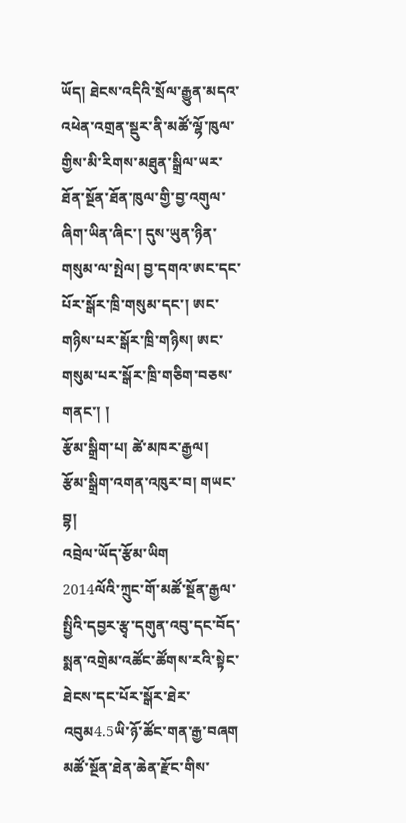ཡོད། ཐེངས་འདིའི་སྲོལ་རྒྱུན་མདའ་འཕེན་འགྲན་སྡུར་ནི་མཚོ་ལྷོ་ཁུལ་གྱིས་མི་རིགས་མཐུན་སྒྲིལ་ཡར་ཐོན་སྔོན་ཐོན་ཁུལ་གྱི་བྱ་འགུལ་ཞིག་ཡིན་ཞིང་། དུས་ཡུན་ཉིན་གསུམ་ལ་སྤེལ། བྱ་དགའ་ཨང་དང་པོར་སྒོར་ཁྲི་གསུམ་དང་། ཨང་གཉིས་པར་སྒོར་ཁྲི་གཉིས། ཨང་གསུམ་པར་སྒོར་ཁྲི་གཅིག་བཅས་གནང་། །
རྩོམ་སྒྲིག་པ། ཚེ་མཁར་རྒྱལ།
རྩོམ་སྒྲིག་འགན་འཁུར་བ། གཡང་བྷ།
འབྲེལ་ཡོད་རྩོམ་ཡིག
2014ལོའི་ཀྲུང་གོ་མཚོ་སྔོན་རྒྱལ་སྤྱིའི་དབྱར་རྩྭ་དགུན་འབུ་དང་བོད་སྨན་འགྲེམ་འཚོང་ཚོགས་རའི་སྟེང་ཐེངས་དང་པོར་སྒོར་ཐེར་འབུམ4.5ཡི་ཉོ་ཚོང་གན་རྒྱ་བཞག
མཚོ་སྔོན་ཐེན་ཆེན་རྫོང་གིས་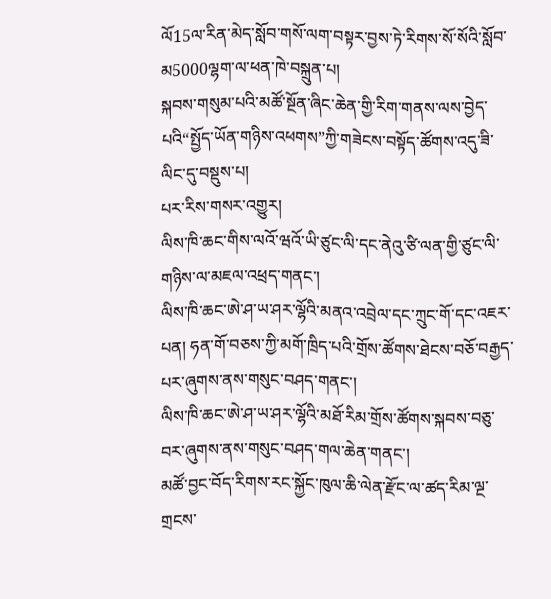ལོ15ལ་རིན་མེད་སློབ་གསོ་ལག་བསྟར་བྱས་ཏེ་རིགས་སོ་སོའི་སློབ་མ5000ལྷག་ལ་ཕན་ཁེ་བསྐྲུན་པ།
སྐབས་གསུམ་པའི་མཚོ་སྔོན་ཞིང་ཆེན་གྱི་རིག་གནས་ལས་བྱེད་པའི“སྤྱོད་ཡོན་གཉིས་འཕགས”ཀྱི་གཟེངས་བསྟོད་ཚོགས་འདུ་ཟི་ལིང་དུ་བསྡུས་པ།
པར་རིས་གསར་འགྱུར།
ལིས་ཁི་ཆང་གིས་ལའོ་ཝའོ་ཡི་ཙུང་ལི་དང་ནེའུ་ཙི་ལན་གྱི་ཙུང་ལི་གཉིས་ལ་མཇལ་འཕྲད་གནང་།
ལིས་ཁི་ཆང་ཨེ་ཤ་ཡ་ཤར་ལྷོའི་མནའ་འབྲེལ་དང་ཀྲུང་གོ་དང་འཇར་པན། ཧན་གོ་བཅས་ཀྱི་མགོ་ཁྲིད་པའི་གྲོས་ཚོགས་ཐེངས་བཅོ་བརྒྱད་པར་ཞུགས་ནས་གསུང་བཤད་གནང་།
ལིས་ཁི་ཆང་ཨེ་ཤ་ཡ་ཤར་ལྷོའི་མཐོ་རིམ་གྲོས་ཚོགས་སྐབས་བཅུ་བར་ཞུགས་ནས་གསུང་བཤད་གལ་ཆེན་གནང་།
མཚོ་བྱང་བོད་རིགས་རང་སྐྱོང་ཁུལ་ཆི་ལེན་རྫོང་ལ་ཚད་རིམ་ལྔ་གྲངས་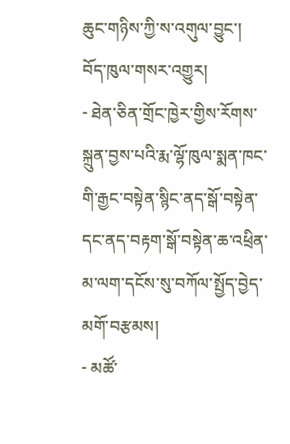ཆུང་གཉིས་ཀྱི་ས་འགུལ་བྱུང་།
བོད་ཁུལ་གསར་འགྱུར།
- ཐེན་ཅིན་གྲོང་ཁྱེར་གྱིས་རོགས་སྐྲུན་བྱས་པའི་རྨ་ལྷོ་ཁུལ་སྨན་ཁང་གི་རྒྱང་བསྟེན་སྙིང་ནད་སྒོ་བསྟེན་དང་ནད་བརྟག་སྒོ་བསྟེན་ཆ་འཕྲིན་མ་ལག་དངོས་སུ་བཀོལ་སྤྱོད་བྱེད་མགོ་བརྩམས།
- མཚོ་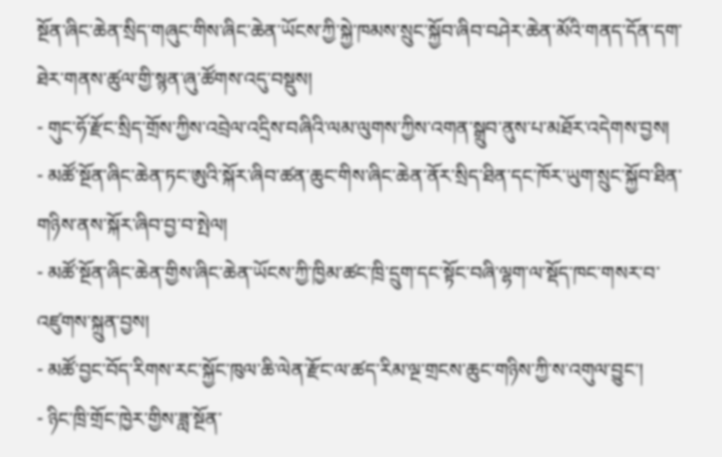སྔོན་ཞིང་ཆེན་སྲིད་གཞུང་གིས་ཞིང་ཆེན་ཡོངས་ཀྱི་སྐྱེ་ཁམས་སྲུང་སྐྱོབ་ཞིབ་བཤེར་ཆེན་མོའི་གནད་དོན་དག་ཐེར་གནས་ཚུལ་གྱི་སྙན་ཞུ་ཚོགས་འདུ་བསྡུས།
- གུང་ཧོ་རྫོང་སྲིད་གྲོས་ཀྱིས་འབྲེལ་འདྲིས་བཞིའི་ལམ་ལུགས་ཀྱིས་འགན་སྒྲུབ་ནུས་པ་མཐོར་འདེགས་བྱས།
- མཚོ་སྔོན་ཞིང་ཆེན་ཏང་ཨུའི་སྐོར་ཞིབ་ཚན་ཆུང་གིས་ཞིང་ཆེན་ནོར་སྲིད་ཐིན་དང་ཁོར་ཡུག་སྲུང་སྐྱོབ་ཐིན་གཉིས་ནས་སྐོར་ཞིབ་བྱ་བ་སྤེལ།
- མཚོ་སྔོན་ཞིང་ཆེན་གྱིས་ཞིང་ཆེན་ཡོངས་ཀྱི་ཁྱིམ་ཚང་ཁྲི་དྲུག་དང་སྟོང་བཞི་ལྷག་ལ་སྡོད་ཁང་གསར་བ་འཛུགས་སྐྲུན་བྱས།
- མཚོ་བྱང་བོད་རིགས་རང་སྐྱོང་ཁུལ་ཆི་ལེན་རྫོང་ལ་ཚད་རིམ་ལྔ་གྲངས་ཆུང་གཉིས་ཀྱི་ས་འགུལ་བྱུང་།
- ཉིང་ཁྲི་གྲོང་ཁྱེར་གྱིས་ཟླ་སྔོན་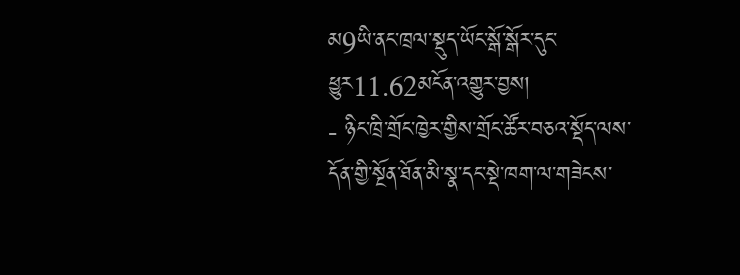མ9ཡི་ནང་ཁྲལ་སྡུད་ཡོང་སྒོ་སྒོར་དུང་ཕྱུར11.62མངོན་འགྱུར་བྱས།
- ཉིང་ཁྲི་གྲོང་ཁྱེར་གྱིས་གྲོང་ཚོར་བཅའ་སྡོད་ལས་དོན་གྱི་སྔོན་ཐོན་མི་སྣ་དང་སྡེ་ཁག་ལ་གཟེངས་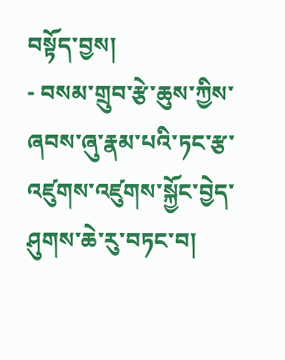བསྟོད་བྱས།
- བསམ་གྲུབ་རྩེ་ཆུས་ཀྱིས་ཞབས་ཞུ་རྣམ་པའི་ཏང་རྩ་འཛུགས་འཛུགས་སྐྱོང་བྱེད་ཤུགས་ཆེ་རུ་བཏང་བ།